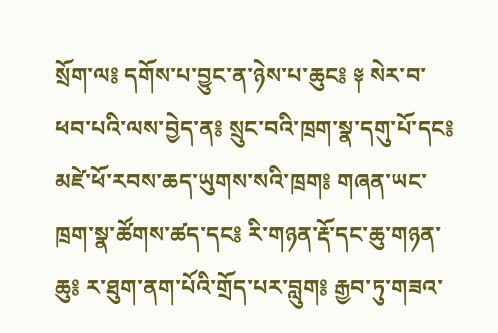སྲོག་ལ༔ དགོས་པ་བྱུང་ན་ཉེས་པ་ཆུང༔ ༈ སེར་བ་ཕབ་པའི་ལས་བྱེད་ན༔ སྲུང་བའི་ཁྲག་སྣ་དགུ་པོ་དང༔ མཛེ་ཕོ་རབས་ཆད་ཡུགས་སའི་ཁྲག༔ གཞན་ཡང་ཁྲག་སྣ་ཚོགས་ཚད་དང༔ རི་གཉན་རྡོ་དང་ཆུ་གཉན་ཆུ༔ ར་ཐུག་ནག་པོའི་གྲོད་པར་བླུག༔ རྒྱབ་ཏུ་གཟའ་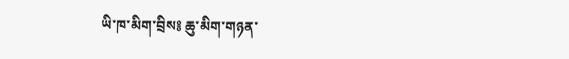ཡི་ཁ་མིག་བྲིས༔ ཆུ་མིག་གཉན་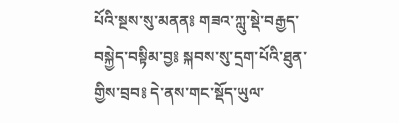པོའི་སྔས་སུ་མནན༔ གཟའ་ཀླུ་སྡེ་བརྒྱད་བསྐྱེད་བསྟིམ་བྱ༔ སྐབས་སུ་དྲག་པོའི་ཐུན་གྱིས་བྲབ༔ དེ་ནས་གང་སྡོད་ཡུལ་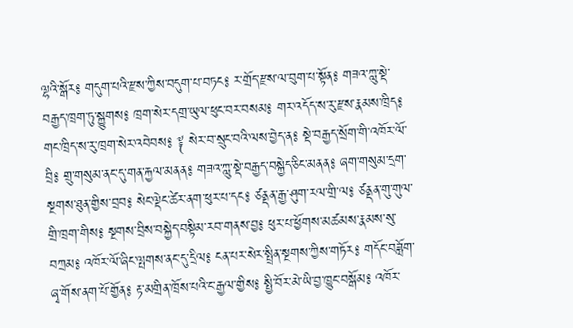ལྷའི་སྒོར༔ གདུག་པའི་རྫས་ཀྱིས་བདུག་པ་བཏང༔ ར་གྲོད་རྫས་ལ་བུག་པ་སྟོན༔ གཟའ་ཀླུ་སྡེ་བརྒྱད་ཁྲག་ཏུ་སྐྱུགས༔ ཁྲག་སེར་དགྲ་ཡུལ་ཕུང་བར་བསམ༔ གར་འདོད་ས་རུ་རྫས་རྣམས་ཁྲིད༔ གང་ཁྲིད་ས་རུ་ཁྲག་སེར་འབེབས༔ ༈ སེར་བ་སྲུང་བའི་ལས་བྱེད་ན༔ སྡེ་བརྒྱད་སྲོག་གི་འཁོར་ལོ་བྲི༔ གྲུ་གསུམ་ནང་དུ་གན་རྐྱལ་མནན༔ གཟའ་ཀླུ་སྡེ་བརྒྱད་བསྐྱེད་ཅིང་མནན༔ ཞག་གསུམ་དྲག་སྔགས་ཐུན་གྱིས་བྲབ༔ སེང་ལྡེང་ཚེར་ནག་ཕུར་པ་དང༔ ཙནྡན་རྒྱ་ཤུག་རལ་གྲི་ལ༔ ཙནྡན་གུ་གུལ་གྲི་ཁྲག་གིས༔ སྔགས་བྲིས་བསྐྱེད་བསྟིམ་རབ་གནས་བྱ༔ ཕུར་པ་ཕྱོགས་མཚམས་རྣམས་སུ་བཀྲམ༔ འཁོར་ལོ་ཞིང་ལྤགས་ནང་དུ་དྲིལ༔ ངན་པར་སེར་སྤྲིན་སྔགས་ཀྱིས་གཏོར༔ གདོང་བཟློག་ཞྭ་གོས་ནག་པོ་གྱོན༔ རྟ་མགྲིན་ཁྲོས་པའི་ང་རྒྱལ་གྱིས༔ སྤྱི་བོར་མེ་ཡི་བྱ་ཁྱུང་བསྒོམ༔ འཁོར་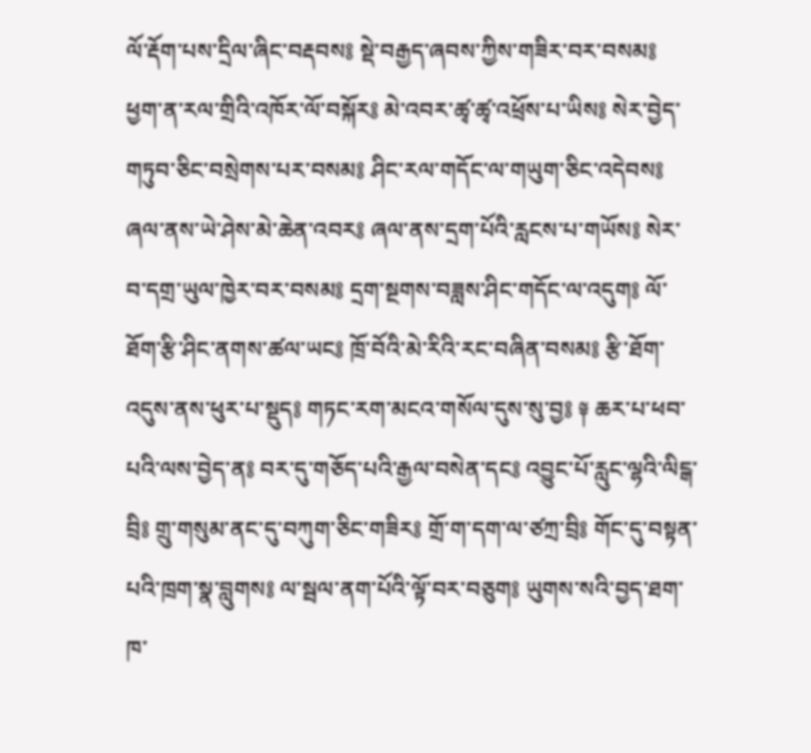ལོ་རྡོག་པས་དྲིལ་ཞིང་བརྡབས༔ སྡེ་བརྒྱད་ཞབས་ཀྱིས་གཟིར་བར་བསམ༔ ཕྱག་ན་རལ་གྲིའི་འཁོར་ལོ་བསྐོར༔ མེ་འབར་ཚྭ་ཚྭ་འཕྲོས་པ་ཡིས༔ སེར་བྱེད་གཏུབ་ཅིང་བསྲེགས་པར་བསམ༔ ཤིང་རལ་གདོང་ལ་གཡུག་ཅིང་འདེབས༔ ཞལ་ནས་ཡེ་ཤེས་མེ་ཆེན་འབར༔ ཞལ་ནས་དྲག་པོའི་རླངས་པ་གཡོས༔ སེར་བ་དགྲ་ཡུལ་ཁྱེར་བར་བསམ༔ དྲག་སྔགས་བཟླས་ཤིང་གདོང་ལ་འདུག༔ ལོ་ཐོག་རྩི་ཤིང་ནགས་ཚལ་ཡང༔ ཁྲོ་བོའི་མེ་རིའི་རང་བཞིན་བསམ༔ རྩི་ཐོག་འདུས་ནས་ཕུར་པ་སྡུད༔ གཏང་རག་མངའ་གསོལ་དུས་སུ་བྱ༔ ༈ ཆར་པ་ཕབ་པའི་ལས་བྱེད་ན༔ བར་དུ་གཅོད་པའི་རྒྱལ་བསེན་དང༔ འབྱུང་པོ་རླུང་ལྷའི་ལིངྒ་བྲི༔ གྲུ་གསུམ་ནང་དུ་བཀུག་ཅིང་གཟིར༔ གྲོ་ག་དག་ལ་ཙཀྲ་བྲི༔ གོང་དུ་བསྟན་པའི་ཁྲག་སྣ་བླུགས༔ ལ་སྦལ་ནག་པོའི་ལྟོ་བར་བཅུག༔ ཡུགས་སའི་བྱད་ཐག་ཁ་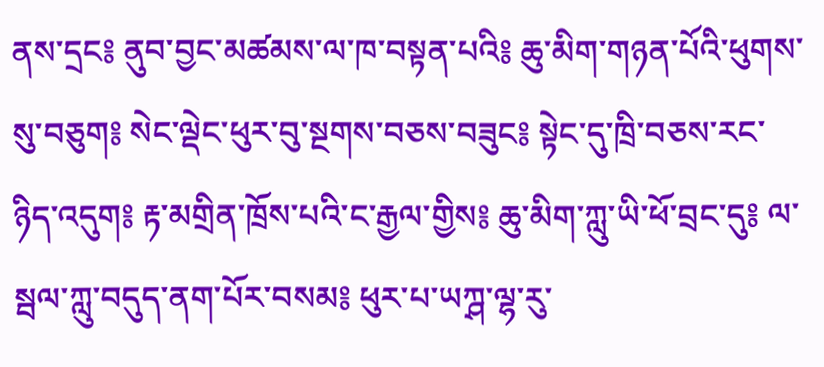ནས་དྲང༔ ནུབ་བྱང་མཚམས་ལ་ཁ་བསྟན་པའི༔ ཆུ་མིག་གཉན་པོའི་ཕུགས་སུ་བཅུག༔ སེང་ལྡེང་ཕུར་བུ་སྔགས་བཅས་བཟུང༔ སྟེང་དུ་ཁྲི་བཅས་རང་ཉིད་འདུག༔ རྟ་མགྲིན་ཁྲོས་པའི་ང་རྒྱལ་གྱིས༔ ཆུ་མིག་ཀླུ་ཡི་ཕོ་བྲང་དུ༔ ལ་སྦལ་ཀླུ་བདུད་ནག་པོར་བསམ༔ ཕུར་པ་ཡཀྴ་ལྷ་རུ་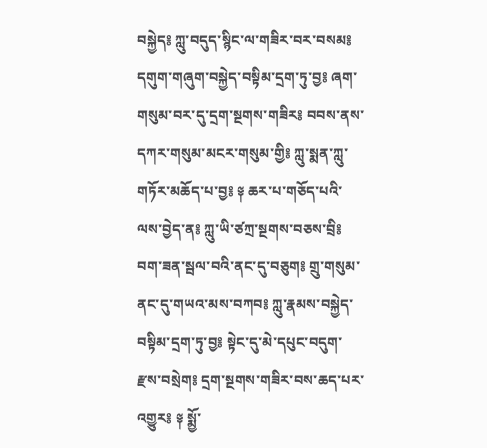བསྐྱེད༔ ཀླུ་བདུད་སྙིང་ལ་གཟིར་བར་བསམ༔ དགུག་གཞུག་བསྐྱེད་བསྟིམ་དྲག་ཏུ་བྱ༔ ཞག་གསུམ་བར་དུ་དྲག་སྔགས་གཟིར༔ བབས་ནས་དཀར་གསུམ་མངར་གསུམ་གྱི༔ ཀླུ་སྨན་ཀླུ་གཏོར་མཆོད་པ་བྱ༔ ༈ ཆར་པ་གཅོད་པའི་ལས་བྱེད་ན༔ ཀླུ་ཡི་ཙཀྲ་སྔགས་བཅས་བྲི༔ བག་ཟན་སྦལ་བའི་ནང་དུ་བཅུག༔ གྲུ་གསུམ་ནང་དུ་གཡའ་མས་བཀབ༔ ཀླུ་རྣམས་བསྐྱེད་བསྟིམ་དྲག་ཏུ་བྱ༔ སྟེང་དུ་མེ་དཔུང་བདུག་རྫས་བསྲེག༔ དྲག་སྔགས་གཟིར་བས་ཆད་པར་འགྱུར༔ ༈ སྨྱོ་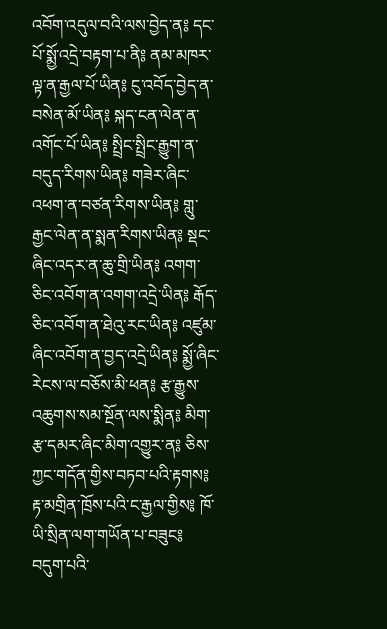འབོག་འདུལ་བའི་ལས་བྱེད་ན༔ དང་པོ་སྨྱོ་འདྲེ་བརྟག་པ་ནི༔ ནམ་མཁར་ལྟ་ན་རྒྱལ་པོ་ཡིན༔ ངུ་འབོད་བྱེད་ན་བསེན་མོ་ཡིན༔ སྐད་ངན་ལེན་ན་འགོང་པོ་ཡིན༔ སྤྲིང་སྤྲིང་རྒྱུག་ན་བདུད་རིགས་ཡིན༔ གཟེར་ཞིང་འཕག་ན་བཙན་རིགས་ཡིན༔ གླུ་རྒྱང་ལེན་ན་སྨན་རིགས་ཡིན༔ སྡང་ཞིང་འདར་ན་ཆུ་གྲི་ཡིན༔ འགག་ཅིང་འབོག་ན་འགག་འདྲེ་ཡིན༔ རྒོད་ཅིང་འབོག་ན་ཐེའུ་རང་ཡིན༔ འཛུམ་ཞིང་འབོག་ན་བྱད་འདྲེ་ཡིན༔ སྨྱོ་ཞིང་རེངས་ལ་བཅོས་མི་ཕན༔ རྩ་རྒྱུས་འཆུགས་སམ་སྔོན་ལས་སྨིན༔ མིག་རྩ་དམར་ཞིང་མིག་འགྱུར་ན༔ ཅིས་ཀྱང་གདོན་གྱིས་བཏབ་པའི་རྟགས༔ རྟ་མགྲིན་ཁྲོས་པའི་ང་རྒྱལ་གྱིས༔ ཁོ་ཡི་སྲིན་ལག་གཡོན་པ་བཟུང༔ བདུག་པའི་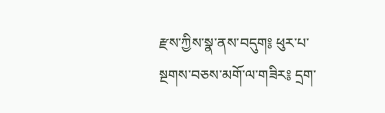རྫས་ཀྱིས་སྣ་ནས་བདུག༔ ཕུར་པ་སྔགས་བཅས་མགོ་ལ་གཟིར༔ དྲག་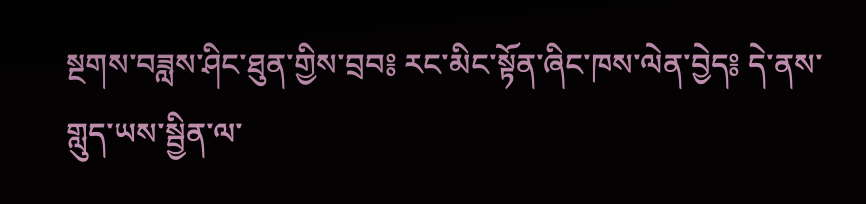སྔགས་བཟླས་ཤིང་ཐུན་གྱིས་བྲབ༔ རང་མིང་སྟོན་ཞིང་ཁས་ལེན་བྱེད༔ དེ་ནས་གླུད་ཡས་སྦྱིན་ལ་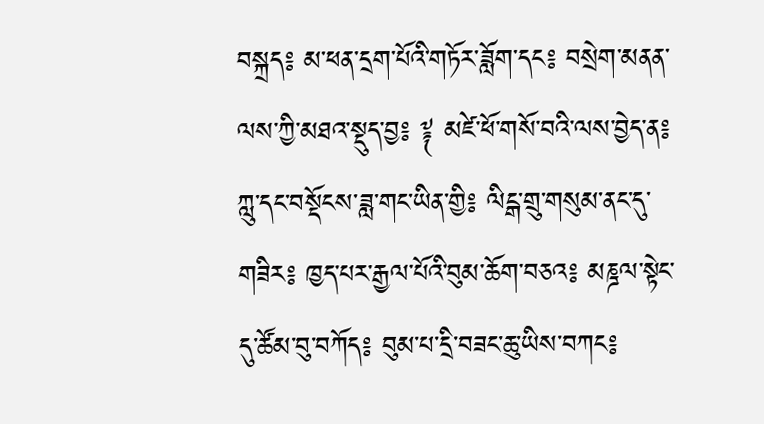བསྐྲད༔ མ་ཕན་དྲག་པོའི་གཏོར་ཟློག་དང༔ བསྲེག་མནན་ལས་ཀྱི་མཐའ་སྡུད་བྱ༔ ༈ མཛེ་ཕོ་གསོ་བའི་ལས་བྱེད་ན༔ ཀླུ་དང་བསྡོངས་ཟླ་གང་ཡིན་གྱི༔ ལིངྒ་གྲུ་གསུམ་ནང་དུ་གཟིར༔ ཁྱད་པར་རྒྱལ་པོའི་བུམ་ཆོག་བཅའ༔ མཎྜལ་སྟེང་དུ་ཚོམ་བུ་བཀོད༔ བུམ་པ་དྲི་བཟང་ཆུ་ཡིས་བཀང༔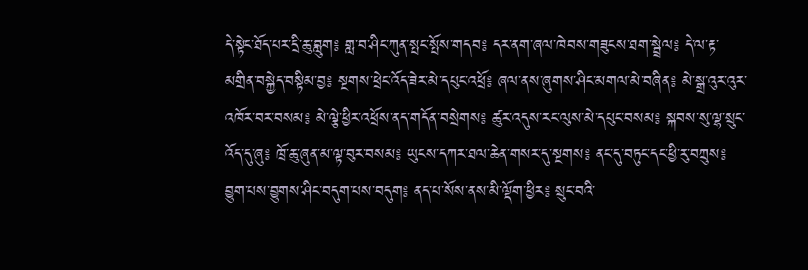དེ་སྟེང་ཐོད་པར་དྲི་ཆུ་བླུག༔ གླ་བ་ཤིང་ཀུན་སྤང་སྤོས་གདབ༔ དར་ནག་ཞལ་ཁེབས་གཟུངས་ཐག་སྦྲེལ༔ དེ་ལ་རྟ་མགྲིན་བསྐྱེད་བསྟིམ་བྱ༔ སྔགས་ཕྲེང་འོད་ཟེར་མེ་དཔུང་འཕྲོ༔ ཞལ་ནས་ཞུགས་ཤིང་མགལ་མེ་བཞིན༔ མེ་སྒྲ་འུར་འུར་འཁོར་བར་བསམ༔ མེ་ལྕེ་ཕྱིར་འཕྲོས་ནད་གདོན་བསྲེགས༔ ཚུར་འདུས་རང་ལུས་མེ་དཔུང་བསམ༔ སྐབས་སུ་ལྷ་སྲུང་འོད་དུ་ཞུ༔ ཁྲོ་ཆུ་ཞུན་མ་ལྟ་བུར་བསམ༔ ཡུངས་དཀར་ཐལ་ཆེན་གསར་དུ་སྔགས༔ ནང་དུ་བཏུང་དང་ཕྱི་རུ་བཀྲུས༔ བྱུག་པས་བྱུགས་ཤིང་བདུག་པས་བདུག༔ ནད་པ་སོས་ནས་མི་ལྡོག་ཕྱིར༔ སྲུང་བའི་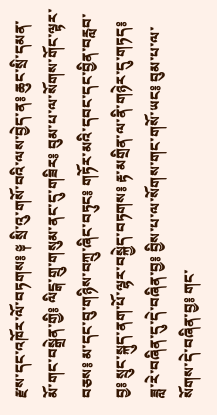རྫས་དང་འཁོར་ལོ་བཏགས༔ ༈ སྲི་འུ་གསོ་བའི་ལས་བྱེད་ན༔ ཆུང་སྲི་དམན་མོ་གང་བསྒྲེན་གྱི༔ ལིངྒ་གྲུ་གསུམ་ནང་དུ་གཟིར༔ བུམ་པ་ལ་སོགས་གོང་ལྟར་བཅས༔ མ་དང་བུ་གཉིས་བཀྲུ་ཞིང་བཏུང༔ གཏོར་མའི་དབང་དང་བྱིན་བརླབ་བྱ༔ སྲུང་སྐུད་ནག་པོ་ལྷར་བསྐྱེད་བཏགས༔ རྟ་མགྲིན་ལ་ནི་གཉེར་དུ་གཏད༔ ཟླ་རེ་བཞིན་དུ་དེ་བཞིན་བྱ༔ བྱིས་པ་ལ་སོགས་གང་གསོ་ཡང༔ བུམ་པ་ལ་སོགས་དེ་བཞིན་བྱ༔ གང་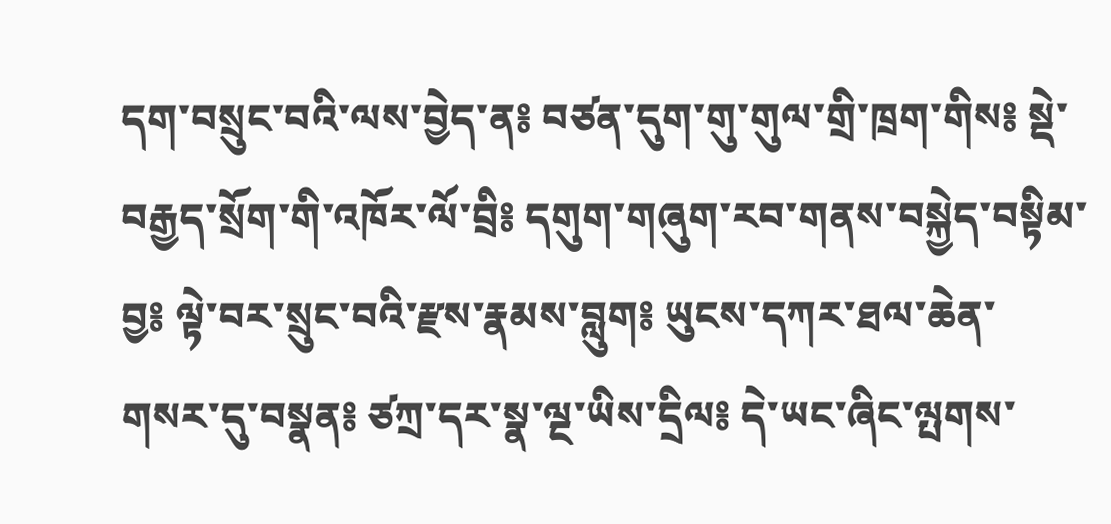དག་བསྲུང་བའི་ལས་བྱེད་ན༔ བཙན་དུག་གུ་གུལ་གྲི་ཁྲག་གིས༔ སྡེ་བརྒྱད་སྲོག་གི་འཁོར་ལོ་བྲི༔ དགུག་གཞུག་རབ་གནས་བསྐྱེད་བསྟིམ་བྱ༔ ལྟེ་བར་སྲུང་བའི་རྫས་རྣམས་བླུག༔ ཡུངས་དཀར་ཐལ་ཆེན་གསར་དུ་བསྣན༔ ཙཀྲ་དར་སྣ་ལྔ་ཡིས་དྲིལ༔ དེ་ཡང་ཞིང་ལྤགས་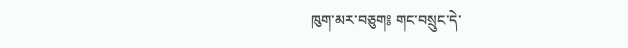ཁུག་མར་བཅུག༔ གང་བསྲུང་དེ་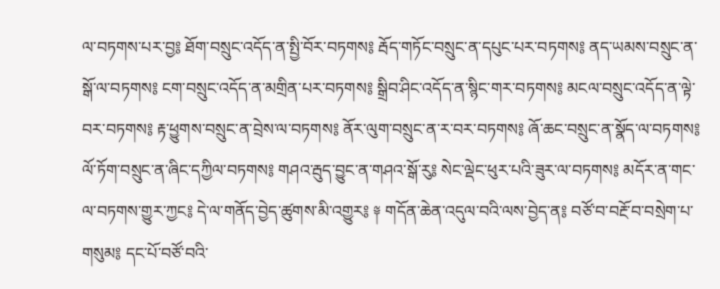ལ་བཏགས་པར་བྱ༔ ཐོག་བསྲུང་འདོད་ན་སྤྱི་བོར་བཏགས༔ རྦོད་གཏོང་བསྲུང་ན་དཔུང་པར་བཏགས༔ ནད་ཡམས་བསྲུང་ན་སྒོ་ལ་བཏགས༔ ངག་བསྲུང་འདོད་ན་མགྲིན་པར་བཏགས༔ སྒྲིབ་ཤིང་འདོད་ན་སྙིང་གར་བཏགས༔ མངལ་བསྲུང་འདོད་ན་ལྟེ་བར་བཏགས༔ རྟ་ཕྱུགས་བསྲུང་ན་བྲེས་ལ་བཏགས༔ ནོར་ལུག་བསྲུང་ན་ར་བར་བཏགས༔ ཞོ་ཆང་བསྲུང་ན་སྣོད་ལ་བཏགས༔ ལོ་ཏོག་བསྲུང་ན་ཞིང་དཀྱིལ་བཏགས༔ གཤའ་རྦུད་བྱུང་ན་གཤའ་སྒོ་རུ༔ སེང་ལྡེང་ཕུར་པའི་ཟུར་ལ་བཏགས༔ མདོར་ན་གང་ལ་བཏགས་གྱུར་ཀྱང༔ དེ་ལ་གནོད་བྱེད་ཚུགས་མི་འགྱུར༔ ༈ གདོན་ཆེན་འདུལ་བའི་ལས་བྱེད་ན༔ བཙོ་བ་བརྔོ་བ་བསྲེག་པ་གསུམ༔ དང་པོ་བཙོ་བའི་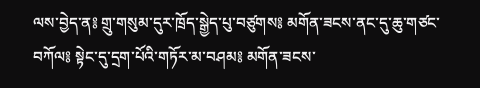ལས་བྱེད་ན༔ གྲུ་གསུམ་དུར་ཁྲོད་སྒྱེད་པུ་བཙུགས༔ མགོན་ཟངས་ནང་དུ་ཆུ་གཙང་བཀོལ༔ སྟེང་དུ་དྲག་པོའི་གཏོར་མ་བཤམ༔ མགོན་ཟངས་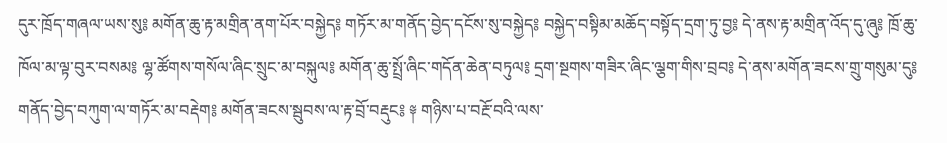དུར་ཁྲོད་གཞལ་ཡས་སུ༔ མགོན་ཆུ་རྟ་མགྲིན་ནག་པོར་བསྐྱེད༔ གཏོར་མ་གནོད་བྱེད་དངོས་སུ་བསྐྱེད༔ བསྐྱེད་བསྟིམ་མཆོད་བསྟོད་དྲག་ཏུ་བྱ༔ དེ་ནས་རྟ་མགྲིན་འོད་དུ་ཞུ༔ ཁྲོ་ཆུ་ཁོལ་མ་ལྟ་བུར་བསམ༔ ལྷ་ཚོགས་གསོལ་ཞིང་སྲུང་མ་བསྐུལ༔ མགོན་ཆུ་སྤྲོ་ཞིང་གདོན་ཆེན་བཏུལ༔ དྲག་སྔགས་གཟིར་ཞིང་ལྕག་གིས་བྲབ༔ དེ་ནས་མགོན་ཟངས་གྲུ་གསུམ་དུ༔ གནོད་བྱེད་བཀུག་ལ་གཏོར་མ་བརྡེག༔ མགོན་ཟངས་སྦུབས་ལ་རྟ་བྲོ་བརྡུང༔ ༈ གཉིས་པ་བརྔོ་བའི་ལས་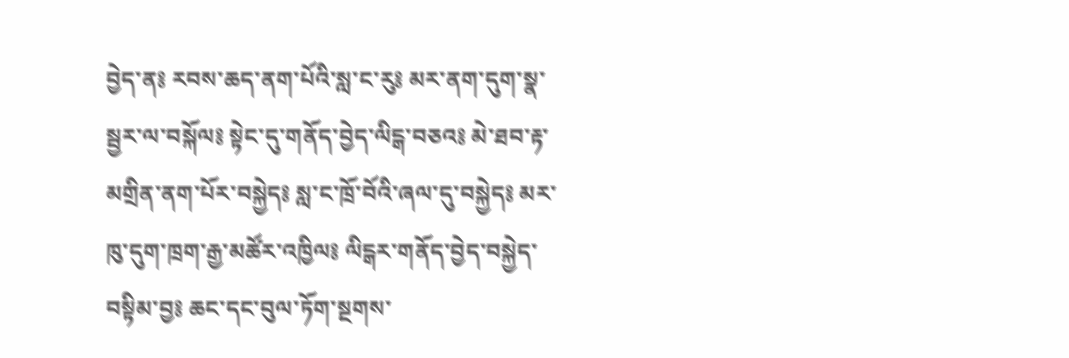བྱེད་ན༔ རབས་ཆད་ནག་པོའི་སླ་ང་རུ༔ མར་ནག་དུག་སྣ་སྦྱར་ལ་བསྐོལ༔ སྟེང་དུ་གནོད་བྱེད་ལིངྒ་བཅའ༔ མེ་ཐབ་རྟ་མགྲིན་ནག་པོར་བསྐྱེད༔ སླ་ང་ཁྲོ་བོའི་ཞལ་དུ་བསྐྱེད༔ མར་ཁུ་དུག་ཁྲག་རྒྱ་མཚོར་འཁྱིལ༔ ལིངྒར་གནོད་བྱེད་བསྐྱེད་བསྟིམ་བྱ༔ ཆང་དང་བུལ་ཏོག་སྔགས་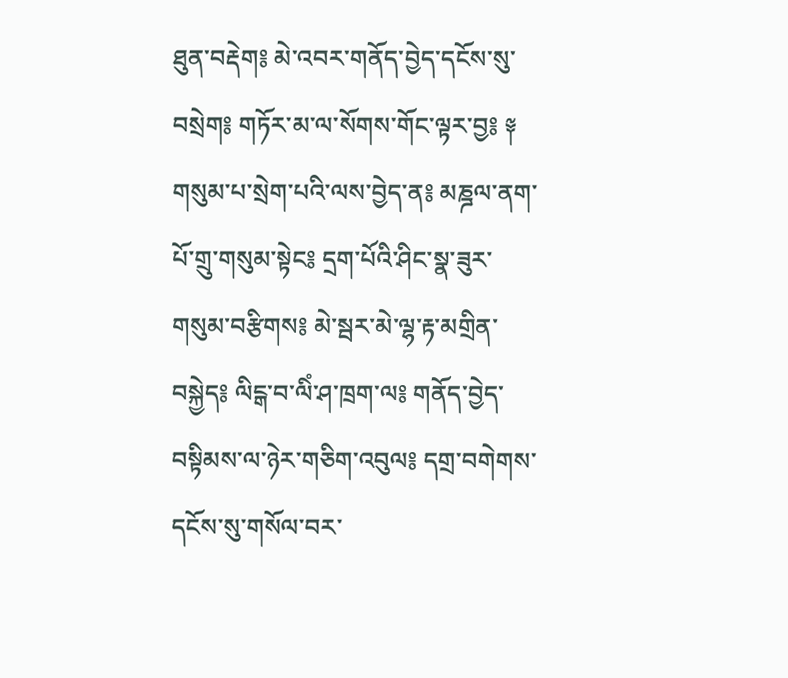ཐུན་བརྡེག༔ མེ་འབར་གནོད་བྱེད་དངོས་སུ་བསྲེག༔ གཏོར་མ་ལ་སོགས་གོང་ལྟར་བྱ༔ ༈ གསུམ་པ་སྲེག་པའི་ལས་བྱེད་ན༔ མཎྜལ་ནག་པོ་གྲུ་གསུམ་སྟེང༔ དྲག་པོའི་ཤིང་སྣ་ཟུར་གསུམ་བརྩིགས༔ མེ་སྦར་མེ་ལྷ་རྟ་མགྲིན་བསྐྱེད༔ ལིངྒ་བ་ལིཾ་ཤ་ཁྲག་ལ༔ གནོད་བྱེད་བསྟིམས་ལ་ཉེར་གཅིག་འབུལ༔ དགྲ་བགེགས་དངོས་སུ་གསོལ་བར་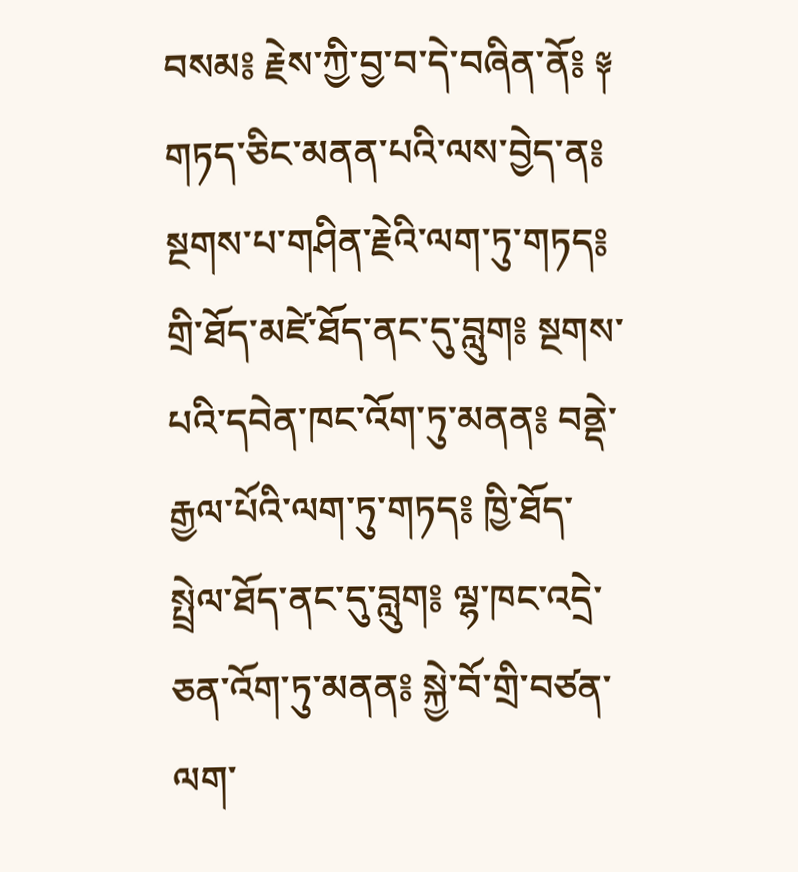བསམ༔ རྗེས་ཀྱི་བྱ་བ་དེ་བཞིན་ནོ༔ ༈ གཏད་ཅིང་མནན་པའི་ལས་བྱེད་ན༔ སྔགས་པ་གཤིན་རྗེའི་ལག་ཏུ་གཏད༔ གྲི་ཐོད་མཛེ་ཐོད་ནང་དུ་བླུག༔ སྔགས་པའི་དབེན་ཁང་འོག་ཏུ་མནན༔ བནྡེ་རྒྱལ་པོའི་ལག་ཏུ་གཏད༔ ཁྱི་ཐོད་སྤྲེལ་ཐོད་ནང་དུ་བླུག༔ ལྷ་ཁང་འདྲེ་ཅན་འོག་ཏུ་མནན༔ སྐྱེ་བོ་གྲི་བཙན་ལག་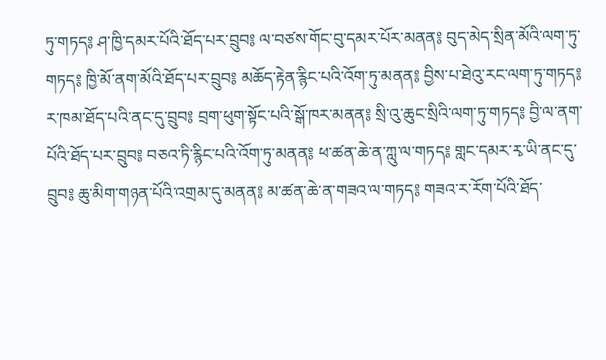ཏུ་གཏད༔ ཤ་ཁྱི་དམར་པོའི་ཐོད་པར་བྲུབ༔ ལ་བཙས་གོང་བུ་དམར་པོར་མནན༔ བུད་མེད་སྲིན་མོའི་ལག་ཏུ་གཏད༔ ཁྱི་མོ་ནག་མོའི་ཐོད་པར་བྲུབ༔ མཆོད་རྟེན་རྙིང་པའི་འོག་ཏུ་མནན༔ བྱིས་པ་ཐེའུ་རང་ལག་ཏུ་གཏད༔ ར་ཁམ་ཐོད་པའི་ནང་དུ་བྲུབ༔ བྲག་ཕུག་སྟོང་པའི་སྒོ་ཁར་མནན༔ སྲི་འུ་ཆུང་སྲིའི་ལག་ཏུ་གཏད༔ བྱི་ལ་ནག་པོའི་ཐོད་པར་བྲུབ༔ བཅའ་ཏི་རྙིང་པའི་འོག་ཏུ་མནན༔ ཕ་ཚན་ཆེ་ན་ཀླུ་ལ་གཏད༔ གླང་དམར་རྭ་ཡི་ནང་དུ་བྲུབ༔ ཆུ་མིག་གཉན་པོའི་འགྲམ་དུ་མནན༔ མ་ཚན་ཆེ་ན་གཟའ་ལ་གཏད༔ གཟའ་ར་རོག་པོའི་ཐོད་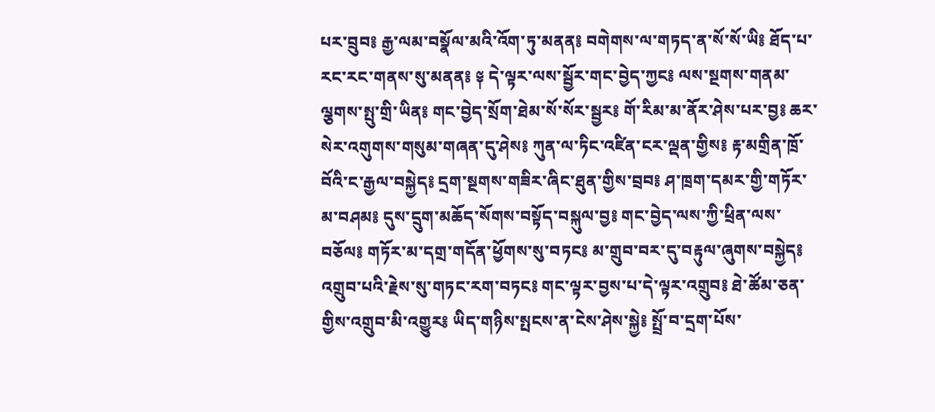པར་བྲུབ༔ རྒྱ་ལམ་བསྣོལ་མའི་འོག་ཏུ་མནན༔ བགེགས་ལ་གཏད་ན་སོ་སོ་ཡི༔ ཐོད་པ་རང་རང་གནས་སུ་མནན༔ ༈ དེ་ལྟར་ལས་སྦྱོར་གང་བྱེད་ཀྱང༔ ལས་སྔགས་གནམ་ལྕགས་སྤུ་གྲི་ཡིན༔ གང་བྱེད་སྲོག་ཐེམ་སོ་སོར་སྦྱར༔ གོ་རིམ་མ་ནོར་ཤེས་པར་བྱ༔ ཆར་སེར་འགུགས་གསུམ་གཞན་དུ་ཤེས༔ ཀུན་ལ་ཏིང་འཛིན་ངར་ལྡན་གྱིས༔ རྟ་མགྲིན་ཁྲོ་བོའི་ང་རྒྱལ་བསྐྱེད༔ དྲག་སྔགས་གཟིར་ཞིང་ཐུན་གྱིས་བྲབ༔ ཤ་ཁྲག་དམར་གྱི་གཏོར་མ་བཤམ༔ དུས་དྲུག་མཆོད་སོགས་བསྟོད་བསྐུལ་བྱ༔ གང་བྱེད་ལས་ཀྱི་ཕྲིན་ལས་བཅོལ༔ གཏོར་མ་དགྲ་གདོན་ཕྱོགས་སུ་བཏང༔ མ་གྲུབ་བར་དུ་བརྟུལ་ཞུགས་བསྐྱེད༔ འགྲུབ་པའི་རྗེས་སུ་གཏང་རག་བཏང༔ གང་ལྟར་བྱས་པ་དེ་ལྟར་འགྲུབ༔ ཐེ་ཚོམ་ཅན་གྱིས་འགྲུབ་མི་འགྱུར༔ ཡིད་གཉིས་སྤངས་ན་ངེས་ཤེས་སྐྱེ༔ སྤྲོ་བ་དྲག་པོས་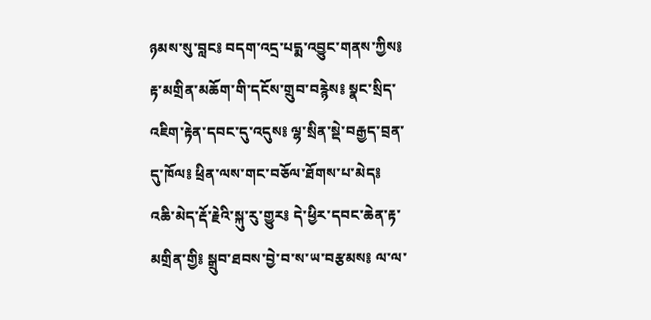ཉམས་སུ་བླང༔ བདག་འདྲ་པདྨ་འབྱུང་གནས་ཀྱིས༔ རྟ་མགྲིན་མཆོག་གི་དངོས་གྲུབ་བརྙེས༔ སྣང་སྲིད་འཇིག་རྟེན་དབང་དུ་འདུས༔ ལྷ་སྲིན་སྡེ་བརྒྱད་བྲན་དུ་ཁོལ༔ ཕྲིན་ལས་གང་བཅོལ་ཐོགས་པ་མེད༔ འཆི་མེད་རྡོ་རྗེའི་སྐུ་རུ་གྱུར༔ དེ་ཕྱིར་དབང་ཆེན་རྟ་མགྲིན་གྱི༔ སྒྲུབ་ཐབས་བྱེ་བ་ས་ཡ་བརྩམས༔ ལ་ལ་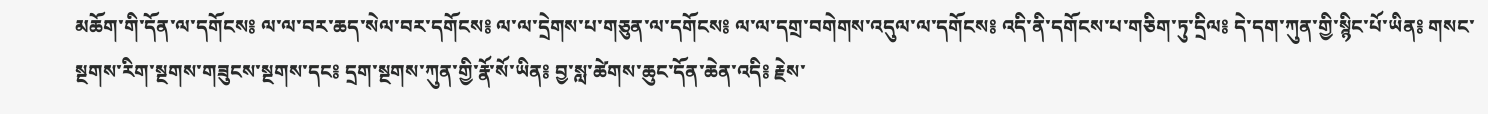མཆོག་གི་དོན་ལ་དགོངས༔ ལ་ལ་བར་ཆད་སེལ་བར་དགོངས༔ ལ་ལ་དྲེགས་པ་གཅུན་ལ་དགོངས༔ ལ་ལ་དགྲ་བགེགས་འདུལ་ལ་དགོངས༔ འདི་ནི་དགོངས་པ་གཅིག་ཏུ་དྲིལ༔ དེ་དག་ཀུན་གྱི་སྙིང་པོ་ཡིན༔ གསང་སྔགས་རིག་སྔགས་གཟུངས་སྔགས་དང༔ དྲག་སྔགས་ཀུན་གྱི་རྣོ་སོ་ཡིན༔ བྱ་སླ་ཚེགས་ཆུང་དོན་ཆེན་འདི༔ རྗེས་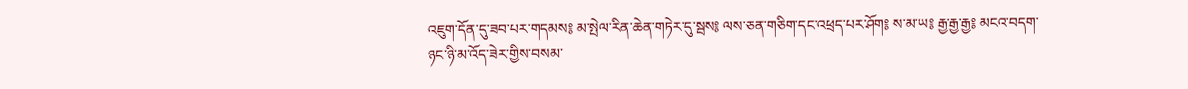འཇུག་དོན་དུ་ཟབ་པར་གདམས༔ མ་སྤེལ་རིན་ཆེན་གཏེར་དུ་སྦས༔ ལས་ཅན་གཅིག་དང་འཕྲད་པར་ཤོག༔ ས་མ་ཡ༔ རྒྱ་རྒྱ་རྒྱ༔ མངའ་བདག་ཉང་ཉི་མ་འོད་ཟེར་གྱིས་བསམ་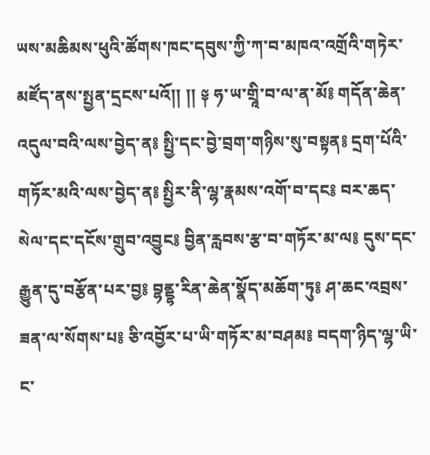ཡས་མཆིམས་ཕུའི་ཚོགས་ཁང་དབུས་ཀྱི་ཀ་བ་མཁའ་འགྲོའི་གཏེར་མཛོད་ནས་སྤྱན་དྲངས་པའོ།། །། ༈ ཧ་ཡ་གྲཱི་བ་ལ་ན་མོ༔ གདོན་ཆེན་འདུལ་བའི་ལས་བྱེད་ན༔ སྤྱི་དང་བྱེ་བྲག་གཉིས་སུ་བསྟན༔ དྲག་པོའི་གཏོར་མའི་ལས་བྱེད་ན༔ སྤྱིར་ནི་ལྷ་རྣམས་འགོ་བ་དང༔ བར་ཆད་སེལ་དང་དངོས་གྲུབ་འབྱུང༔ བྱིན་རླབས་རྩ་བ་གཏོར་མ་ལ༔ དུས་དང་རྒྱུན་དུ་བརྩོན་པར་བྱ༔ བྷནྡྷ་རིན་ཆེན་སྣོད་མཆོག་ཏུ༔ ཤ་ཆང་འབྲས་ཟན་ལ་སོགས་པ༔ ཅི་འབྱོར་པ་ཡི་གཏོར་མ་བཤམ༔ བདག་ཉིད་ལྷ་ཡི་ང་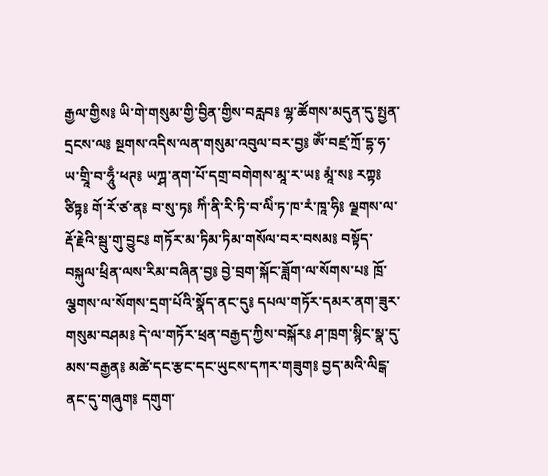རྒྱལ་གྱིས༔ ཡི་གེ་གསུམ་གྱི་བྱིན་གྱིས་བརླབ༔ ལྷ་ཚོགས་མདུན་དུ་སྤྱན་དྲངས་ལ༔ སྔགས་འདིས་ལན་གསུམ་འབུལ་བར་བྱ༔ ཨོཾ་བཛྲ་ཀྲོ་དྷ་ཧ་ཡ་གྲཱི་བ་ཧཱུྃ་ཕཊ༔ ཡཀྴ་ནག་པོ་དགྲ་བགེགས་མཱ་ར་ཡ༔ མཱཾ་ས༔ རཀྟ༔ ཙིཏྟ༔ གོ་རོ་ཙ་ན༔ བ་སུ་ཏ༔ ཀིཾ་ནི་རི་ཏི་བ་ལིཾ་ཏ་ཁ་རཾ་ཁཱ་ཧི༔ ལྗགས་ལ་རྡོ་རྗེའི་སྦུ་གུ་བྱུང༔ གཏོར་མ་ཏིམ་ཏིམ་གསོལ་བར་བསམ༔ བསྟོད་བསྐུལ་ཕྲིན་ལས་རིམ་བཞིན་བྱ༔ བྱེ་བྲག་སྐོང་ཟློག་ལ་སོགས་པ༔ ཁྲོ་ལྕགས་ལ་སོགས་དྲག་པོའི་སྣོད་ནང་དུ༔ དཔལ་གཏོར་དམར་ནག་ཟུར་གསུམ་བཤམ༔ དེ་ལ་གཏོར་ཕྲན་བརྒྱད་ཀྱིས་བསྐོར༔ ཤ་ཁྲག་སྙིང་སྣ་དུ་མས་བརྒྱན༔ མཚེ་དང་རྩང་དང་ཡུངས་དཀར་གཟུག༔ བྱད་མའི་ལིངྒ་ནང་དུ་གཞུག༔ དགུག་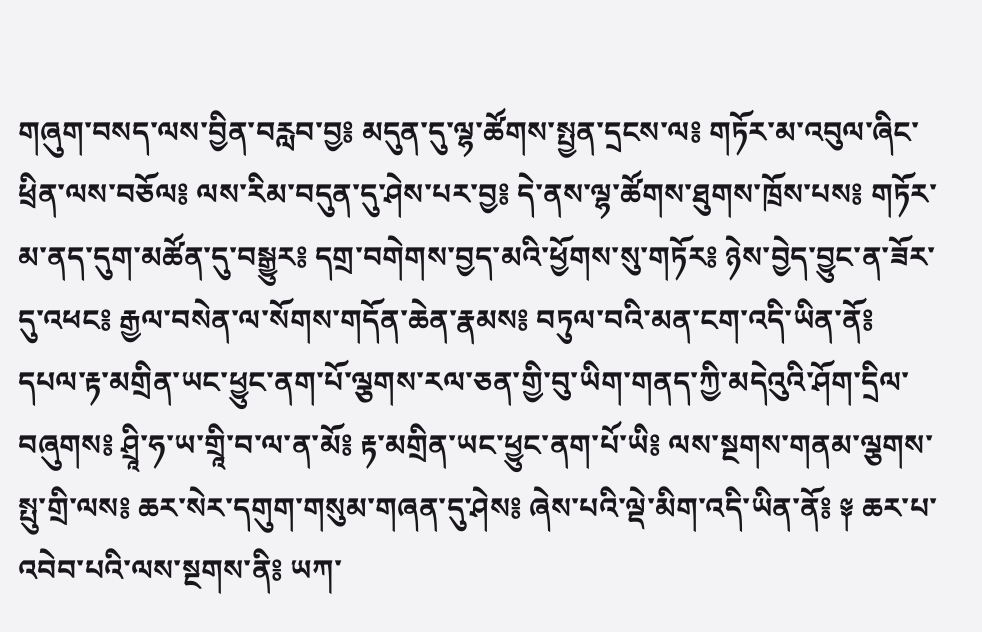གཞུག་བསད་ལས་བྱིན་བརླབ་བྱ༔ མདུན་དུ་ལྷ་ཚོགས་སྤྱན་དྲངས་ལ༔ གཏོར་མ་འབུལ་ཞིང་ཕྲིན་ལས་བཅོལ༔ ལས་རིམ་བདུན་དུ་ཤེས་པར་བྱ༔ དེ་ནས་ལྷ་ཚོགས་ཐུགས་ཁྲོས་པས༔ གཏོར་མ་ནད་དུག་མཚོན་དུ་བསྒྱུར༔ དགྲ་བགེགས་བྱད་མའི་ཕྱོགས་སུ་གཏོར༔ ཉེས་བྱེད་བྱུང་ན་ཟོར་དུ་འཕང༔ རྒྱལ་བསེན་ལ་སོགས་གདོན་ཆེན་རྣམས༔ བཏུལ་བའི་མན་ངག་འདི་ཡིན་ནོ༔ དཔལ་རྟ་མགྲིན་ཡང་ཕྱུང་ནག་པོ་ལྕགས་རལ་ཅན་གྱི་བུ་ཡིག་གནད་ཀྱི་མདེའུའི་ཤོག་དྲིལ་བཞུགས༔ ཤྲཱི་ཧ་ཡ་གྲཱི་བ་ལ་ན་མོ༔ རྟ་མགྲིན་ཡང་ཕྱུང་ནག་པོ་ཡི༔ ལས་སྔགས་གནམ་ལྕགས་སྤུ་གྲི་ལས༔ ཆར་སེར་དགུག་གསུམ་གཞན་དུ་ཤེས༔ ཞེས་པའི་ལྡེ་མིག་འདི་ཡིན་ནོ༔ ༈ ཆར་པ་འབེབ་པའི་ལས་སྔགས་ནི༔ ཡཀ་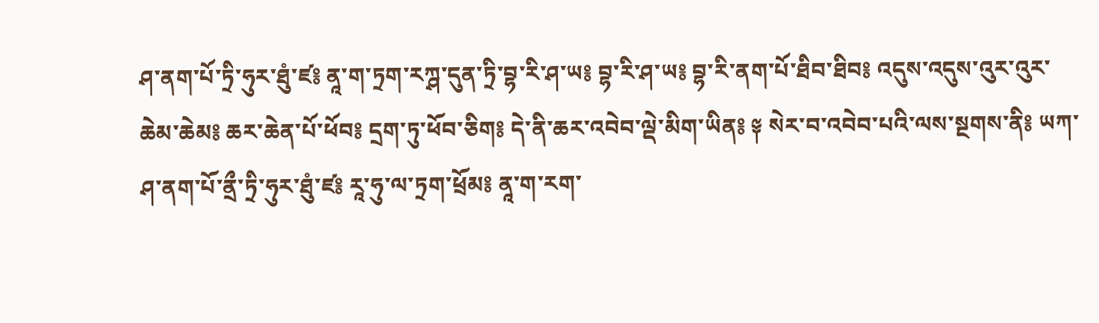ཤ་ནག་པོ་ཏྲི་ཧུར་ཐུཾ་ཛ༔ ནཱ་ག་ཏྲག་རཀྴ་དུན་ཏྲི་བྷ་རི་ཤ་ཡ༔ བྷ་རི་ཤ་ཡ༔ བྷ་རི་ནག་པོ་ཐིབ་ཐིབ༔ འདུས་འདུས་འུར་འུར་ཆེམ་ཆེམ༔ ཆར་ཆེན་པོ་ཕོབ༔ དྲག་ཏུ་ཕོབ་ཅིག༔ དེ་ནི་ཆར་འབེབ་ལྡེ་མིག་ཡིན༔ ༈ སེར་བ་འབེབ་པའི་ལས་སྔགས་ནི༔ ཡཀ་ཤ་ནག་པོ་ནྲྀ་ཏྲི་ཧུར་ཐུཾ་ཛ༔ རཱ་ཧུ་ལ་ཏྲག་ཕྲོམ༔ ནཱ་ག་རག་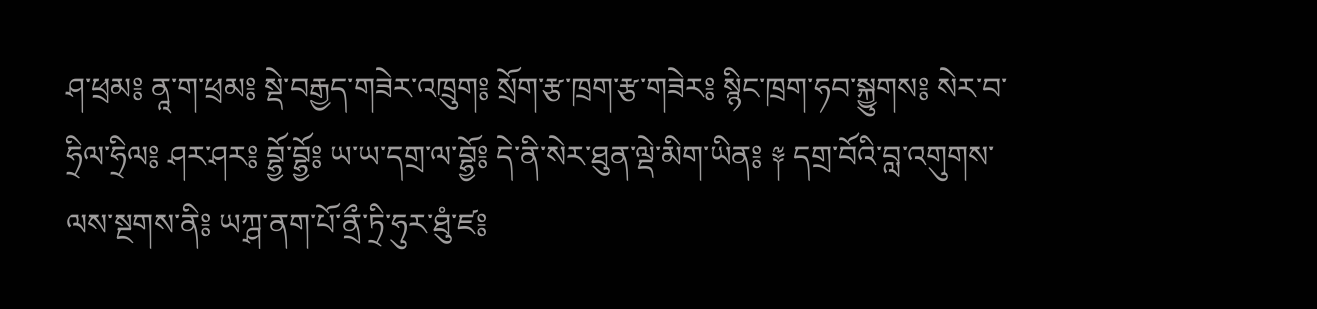ཤ་ཕྲམ༔ ནཱ་ག་ཕྲམ༔ སྡེ་བརྒྱད་གཟེར་འཁྲུག༔ སྲོག་རྩ་ཁྲག་རྩ་གཟེར༔ སྙིང་ཁྲག་ཧབ་སྐྱུགས༔ སེར་བ་ཧྲིལ་ཧྲིལ༔ ཤར་ཤར༔ བྷྱོ་བྷྱོ༔ ཡ་ཡ་དགྲ་ལ་བྷྱོ༔ དེ་ནི་སེར་ཐུན་ལྡེ་མིག་ཡིན༔ ༈ དགྲ་བོའི་བླ་འགུགས་ལས་སྔགས་ནི༔ ཡཀྴ་ནག་པོ་ནྲྀ་ཏྲི་ཧུར་ཐུཾ་ཛ༔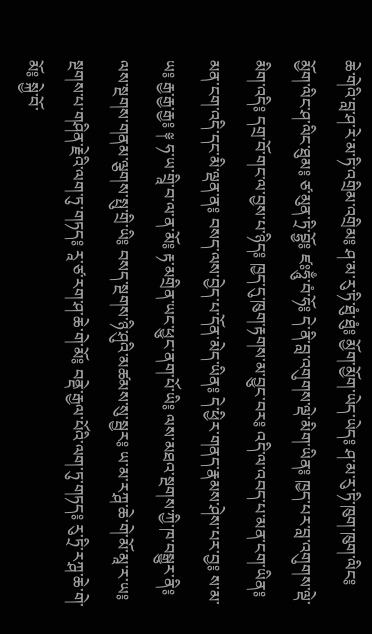ཆེ་གེའི་བླ་ཤ་རེ་མ་ཏི་འགྲིམ་འགྲིམ༔ ཤ་མ་རུ་ཏི་ཐུཾ་ཐུཾ༔ མྱོག་མྱོག་ཡེད་ཡེད༔ ཤ་མ་རུ་ཏི་ཁུག་ཁུག་ལིང༔ མྱོག་ལིང་ཤ་ལིང་ཐུམ༔ ཙ་མུན་ཏྲི་བྷྱོ༔ ཛཿཧཱུྃ་བཾ་ཧོ༔ དེ་ནི་བླ་འགུགས་ལྡེ་མིག་ཡིན༔ ཁྱད་པར་བླ་འགུགས་ལྡེ་མིག་འདི༔ དགྲ་བོ་གང་ལ་བྱས་པ་ཉིད༔ ཁྱད་དུ་ཁུག་རྟགས་མ་བྱུང་བར༔ འདི་ལ་འབད་པ་མན་ངག་ཡིན༔ མན་ངག་འདི་དང་མི་ལྡན་ན༔ བསད་ལས་བྱེད་པ་དོན་མེད་ཡིན༔ དེ་ཕྱིར་གནད་རྣམས་ཤེས་པར་བྱ༔ ས་མ་ཡ༔ རྒྱ་རྒྱ་རྒྱ༔ ༈ ཧ་ཡ་གྲཱི་བ་ལ་ན་མོ༔ རྟ་མགྲིན་ཡང་ཕྱུང་ནག་པོ་ཡི༔ ལས་མཐའ་སྔགས་ཀྱི་ཁ་བསྒྱུར་ནི༔ ལས་སྔགས་གནམ་ལྕགས་སྤུ་གྲི་ཡི༔ བསད་སྔགས་ཉི་ཤུའི་མཚམས་སུ་སྦྱར༔ ཡ་མ་རཀྴ་ཆེ་གེ་མོ་མཱ་ར་ཡ༔ སྔགས་པ་གཤིན་རྗེའི་ལག་ཏུ་གཏད༔ རཱ་ཙ་རག་ཤ་ཆེ་གེ་མོ༔ བནྡེ་རྒྱལ་པོའི་ལག་ཏུ་གཏད༔ རུ་ཏྲི་རཀྴ་ཆེ་གེ་མོ༔ སྐྱེ་བོ་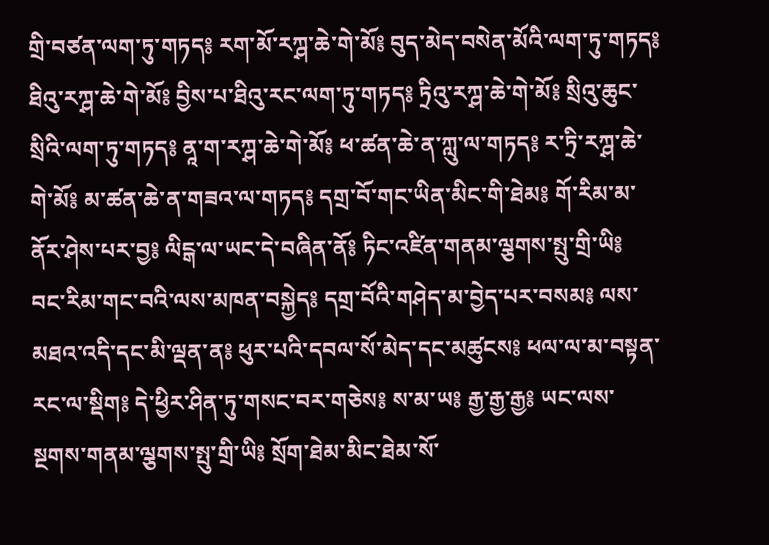གྲི་བཙན་ལག་ཏུ་གཏད༔ རག་མོ་རཀྴ་ཆེ་གེ་མོ༔ བུད་མེད་བསེན་མོའི་ལག་ཏུ་གཏད༔ ཐིའུ་རཀྴ་ཆེ་གེ་མོ༔ བྱིས་པ་ཐིའུ་རང་ལག་ཏུ་གཏད༔ ཏྲིའུ་རཀྴ་ཆེ་གེ་མོ༔ སྲིའུ་ཆུང་སྲིའི་ལག་ཏུ་གཏད༔ ནཱ་ག་རཀྴ་ཆེ་གེ་མོ༔ ཕ་ཚན་ཆེ་ན་ཀླུ་ལ་གཏད༔ ར་ཏྲི་རཀྴ་ཆེ་གེ་མོ༔ མ་ཚན་ཆེ་ན་གཟའ་ལ་གཏད༔ དགྲ་བོ་གང་ཡིན་མིང་གི་ཐེམ༔ གོ་རིམ་མ་ནོར་ཤེས་པར་བྱ༔ ལིངྒ་ལ་ཡང་དེ་བཞིན་ནོ༔ ཏིང་འཛིན་གནམ་ལྕགས་སྤུ་གྲི་ཡི༔ བང་རིམ་གང་བའི་ལས་མཁན་བསྐྱེད༔ དགྲ་བོའི་གཤེད་མ་བྱེད་པར་བསམ༔ ལས་མཐའ་འདི་དང་མི་ལྡན་ན༔ ཕུར་པའི་དབལ་སོ་མེད་དང་མཚུངས༔ ཕལ་ལ་མ་བསྟན་རང་ལ་སྡིག༔ དེ་ཕྱིར་ཤིན་ཏུ་གསང་བར་གཅེས༔ ས་མ་ཡ༔ རྒྱ་རྒྱ་རྒྱ༔ ཡང་ལས་སྔགས་གནམ་ལྕགས་སྤུ་གྲི་ཡི༔ སྲོག་ཐེམ་མིང་ཐེམ་སོ་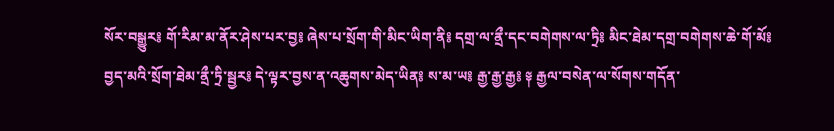སོར་བསྒྱུར༔ གོ་རིམ་མ་ནོར་ཤེས་པར་བྱ༔ ཞེས་པ་སྲོག་གི་མིང་ཡིག་ནི༔ དགྲ་ལ་ནྲྀ་དང་བགེགས་ལ་ཏྲི༔ མིང་ཐེམ་དགྲ་བགེགས་ཆེ་གོ་མོ༔ བྱད་མའི་སྲོག་ཐེམ་ནྲྀ་ཏྲི་སྦྱར༔ དེ་ལྟར་བྱས་ན་འཆུགས་མེད་ཡིན༔ ས་མ་ཡ༔ རྒྱ་རྒྱ་རྒྱ༔ ༈ རྒྱལ་བསེན་ལ་སོགས་གདོན་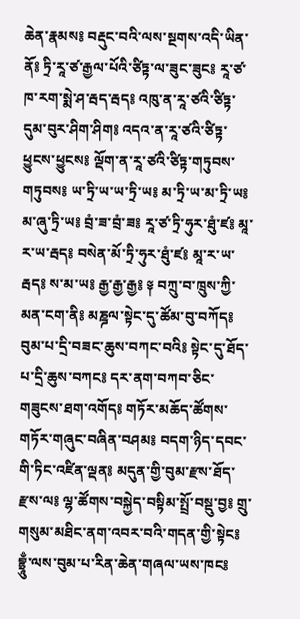ཆེན་རྣམས༔ བརྡུང་བའི་ལས་སྔགས་འདི་ཡིན་ནོ༔ ཏྲི་རཱ་ཙ་རྒྱལ་པོའི་ཙིཏྟ་ལ་ཟུང་ཟུང༔ རཱ་ཙ་ཁ་རག་སྨེ་ཤ་རྦད་རྦད༔ འཁུ་ན་རཱ་ཙའི་ཙིཏྟ་དུམ་བུར་ཤིག་ཤིག༔ འདའ་ན་རཱ་ཙའི་ཙིཏྟ་ཕྱུངས་ཕྱུངས༔ ལྡོག་ན་རཱ་ཙའི་ཙིཏྟ་གཏུབས་གཏུབས༔ ཡ་ཏྲི་ཡ་ཡ་ཏྲི་ཡ༔ མ་ཏྲི་ཡ་མ་ཏྲི་ཡ༔ མ་ཞུ་ཏྲི་ཡ༔ བྲཾ་ཟ་བྲཾ་ཟ༔ རཱ་ཙ་ཏྲི་ཧུར་ཐུཾ་ཛ༔ མཱ་ར་ཡ་རྦད༔ བསེན་མོ་ཏྲི་ཧུར་ཐུཾ་ཛ༔ མཱ་ར་ཡ་རྦད༔ ས་མ་ཡ༔ རྒྱ་རྒྱ་རྒྱ༔ ༈ བཀྲུ་བ་ཁྲུས་ཀྱི་མན་ངག་ནི༔ མཎྜལ་སྟེང་དུ་ཚོམ་བུ་བཀོད༔ བུམ་པ་དྲི་བཟང་ཆུས་བཀང་བའི༔ སྟེང་དུ་ཐོད་པ་དྲི་ཆུས་བཀང༔ དར་ནག་བཀབ་ཅིང་གཟུངས་ཐག་འགོད༔ གཏོར་མཆོད་ཚོགས་གཏོར་གཞུང་བཞིན་བཤམ༔ བདག་ཉིད་དབང་གི་ཏིང་འཛིན་ལྡན༔ མདུན་གྱི་བུམ་རྫས་ཐོད་རྫས་ལ༔ ལྷ་ཚོགས་བསྐྱེད་བསྟིམ་སྤྲོ་བསྡུ་བྱ༔ གྲུ་གསུམ་མཐིང་ནག་འབར་བའི་གདན་གྱི་སྟེང༔ བྷྲཱུྃ་ལས་བུམ་པ་རིན་ཆེན་གཞལ་ཡས་ཁང༔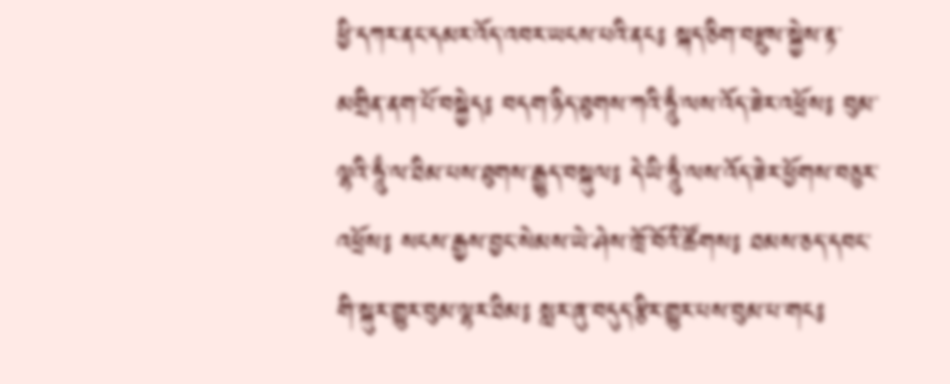ཕྱི་དཀར་ནང་དམར་འོད་འབར་ཡངས་པའི་ནང༔ སྐད་ཅིག་བརྫུས་སྐྱེས་རྟ་མགྲིན་ནག་པོ་བསྐྱེད༔ བདག་ཉིད་ཐུགས་ཀའི་ཧཱུྃ་ལས་འོད་ཟེར་འཕྲོས༔ བུམ་ལྷའི་ཧཱུྃ་ལ་ཐིམ་པས་ཐུགས་རྒྱུད་བསྐུལ༔ དེ་ཡི་ཧཱུྃ་ལས་འོད་ཟེར་ཕྱོགས་བཅུར་འཕྲོས༔ སངས་རྒྱས་བྱང་སེམས་ཡེ་ཤེས་ཁྲོ་བོའི་ཚོགས༔ ཐམས་ཅད་དབང་གི་སྐུར་གྱུར་བུམ་ལྷར་ཐིམ༔ སླར་ཞུ་བདུད་རྩིར་གྱུར་པས་བུམ་པ་གང༔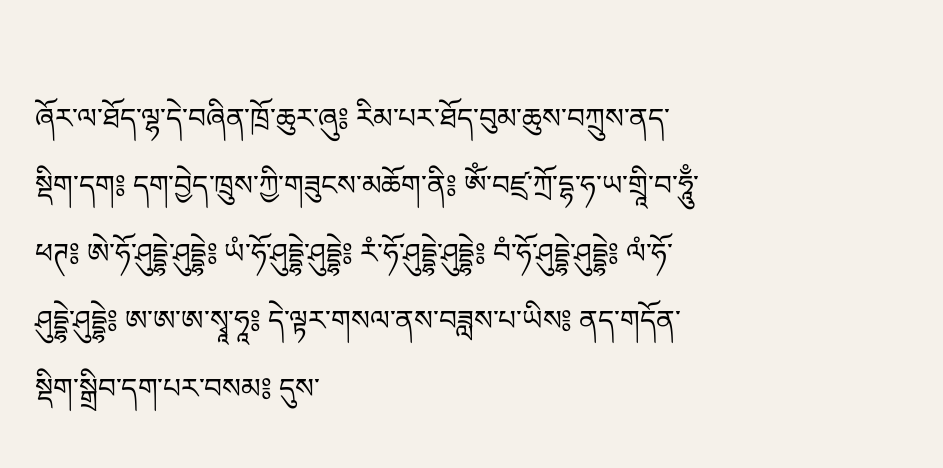ཞོར་ལ་ཐོད་ལྷ་དེ་བཞིན་ཁྲོ་ཆུར་ཞུ༔ རིམ་པར་ཐོད་བུམ་ཆུས་བཀྲུས་ནད་སྡིག་དག༔ དག་བྱེད་ཁྲུས་ཀྱི་གཟུངས་མཆོག་ནི༔ ཨོཾ་བཛྲ་ཀྲོ་དྷ་ཧ་ཡ་གྲཱི་བ་ཧཱུྃ་ཕཊ༔ ཨེ་ཧོ་ཤུདྡྷེ་ཤུདྡྷེ༔ ཡཾ་ཧོ་ཤུདྡྷེ་ཤུདྡྷེ༔ རཾ་ཧོ་ཤུདྡྷེ་ཤུདྡྷེ༔ བཾ་ཧོ་ཤུདྡྷེ་ཤུདྡྷེ༔ ལཾ་ཧོ་ཤུདྡྷེ་ཤུདྡྷེ༔ ཨ་ཨ་ཨ་སྭཱ་ཧཱ༔ དེ་ལྟར་གསལ་ནས་བཟླས་པ་ཡིས༔ ནད་གདོན་སྡིག་སྒྲིབ་དག་པར་བསམ༔ དུས་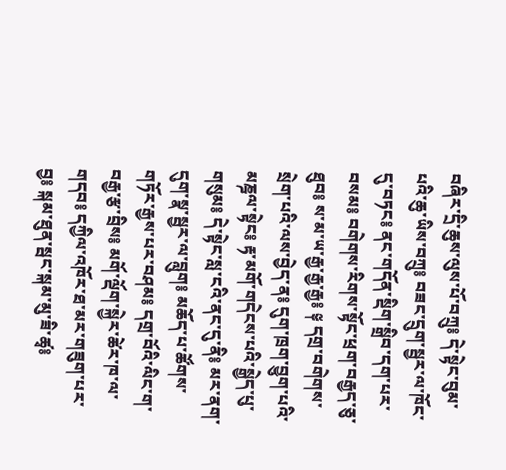བཞིར་དྲི་ཆུས་ལུས་པོ་བཀྲུ༔ དེ་སྟེང་བུམ་པའི་ཆུ་ཡིས་བཀྲུ༔ བཟང་དྲུག་སྦྱར་ལ་ཁོང་དུ་བཏང༔ ནང་གདོན་སྡིག་སྒྲིབ་དག་པར་བསམ༔ བགེགས་རིགས་སྟོང་ཕྲག་བརྒྱད་ཅུ་ཐུབ༔ ས་མ་ཡ་རྒྱ་རྒྱ་རྒྱ༔ ༈ དགྲ་བགེགས་སྲེག་པའི་ལས་བྱེད་ན༔ དུག་ཁྲག་བྱུག་པའི་མཎྜལ་སྟེང༔ རྟ་མགོ་གདེངས་པའི་སྒྱེད་པུ་གསུམ༔ དེ་སྟེང་སླ་ངའི་ནང་དུ་ནི༔ མར་ནག་དུག་སྣ་སྦྱར་ལ་བླུག༔ མཆོད་པ་ཚོགས་གཏོར་རྒྱས་པར་བཤམ༔ དགྲ་བོའི་ལིང་ག་བརྒྱ་རྩ་བྲིས༔ མགོ་ལྡོག་སྐྱེར་ཚེར་ཁ་ལ་གདབ༔ དཀྱིལ་འཁོར་ཐ་མར་གཟུག་པར་བྱ༔ སྐམ་ཐུན་སྦང་སྐམ་མུ་ཟི་ཚྭ༔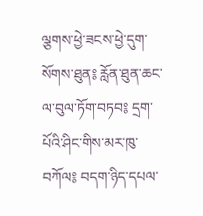ལྕགས་ཕྱེ་ཟངས་ཕྱེ་དུག་སོགས་ཐུན༔ རློན་ཐུན་ཆང་ལ་བུལ་ཏོག་བཏབ༔ དྲག་པོའི་ཤིང་གིས་མར་ཁུ་བཀོལ༔ བདག་ཉིད་དཔལ་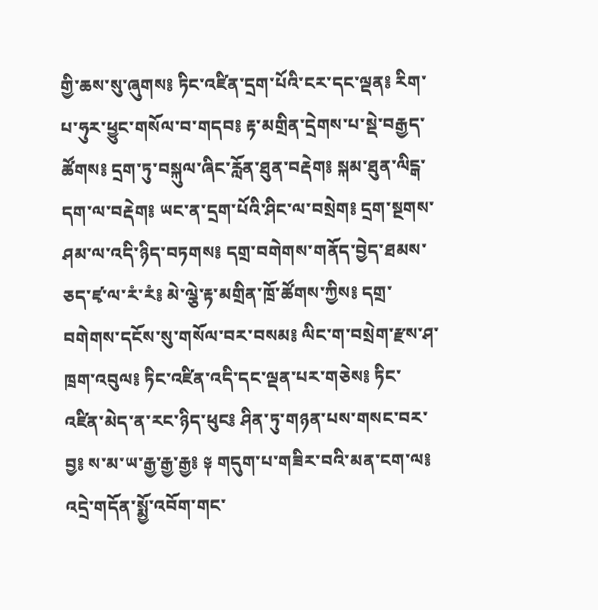གྱི་ཆས་སུ་ཞུགས༔ ཏིང་འཛིན་དྲག་པོའི་ངར་དང་ལྡན༔ རིག་པ་ཧུར་ཕྱུང་གསོལ་བ་གདབ༔ རྟ་མགྲིན་དྲེགས་པ་སྡེ་བརྒྱད་ཚོགས༔ དྲག་ཏུ་བསྐུལ་ཞིང་རློན་ཐུན་བརྡེག༔ སྐམ་ཐུན་ལིངྒ་དག་ལ་བརྡེག༔ ཡང་ན་དྲག་པོའི་ཤིང་ལ་བསྲེག༔ དྲག་སྔགས་ཤམ་ལ་འདི་ཉིད་བཏགས༔ དགྲ་བགེགས་གནོད་བྱེད་ཐམས་ཅད་ཛྭ་ལ་རཾ་རཾ༔ མེ་ལྕེ་རྟ་མགྲིན་ཁྲོ་ཚོགས་ཀྱིས༔ དགྲ་བགེགས་དངོས་སུ་གསོལ་བར་བསམ༔ ལིང་ག་བསྲེག་རྫས་ཤ་ཁྲག་འབུལ༔ ཏིང་འཛིན་འདི་དང་ལྡན་པར་གཅེས༔ ཏིང་འཛིན་མེད་ན་རང་ཉིད་ཕུང༔ ཤིན་ཏུ་གཉན་པས་གསང་བར་བྱ༔ ས་མ་ཡ་རྒྱ་རྒྱ་རྒྱ༔ ༈ གདུག་པ་གཟིར་བའི་མན་ངག་ལ༔ འདྲེ་གདོན་སྨྱོ་འབོག་གང་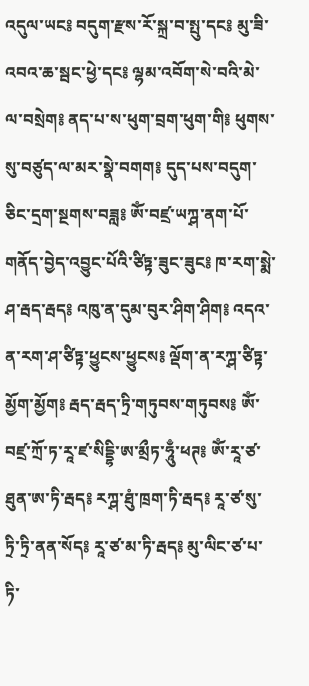འདུལ་ཡང༔ བདུག་རྫས་རོ་སྐྲ་བ་སྤུ་དང༔ མུ་ཟི་འབའ་ཆ་སྦང་ཕྱེ་དང༔ ལྷམ་འབོག་སེ་བའི་མེ་ལ་བསྲེག༔ ནད་པ་ས་ཕུག་བྲག་ཕུག་གི༔ ཕུགས་སུ་བཙུད་ལ་མར་སྣེ་བགག༔ དུད་པས་བདུག་ཅིང་དྲག་སྔགས་བཟླ༔ ཨོཾ་བཛྲ་ཡཀྴ་ནག་པོ་གནོད་བྱེད་འབྱུང་པོའི་ཙིཏྟ་ཟུང་ཟུང༔ ཁ་རག་སྨེ་ཤ་རྦད་རྦད༔ འཁུ་ན་དུམ་བུར་ཤིག་ཤིག༔ འདའ་ན་རག་ཤ་ཙིཏྟ་ཕྱུངས་ཕྱུངས༔ ལྡོག་ན་རཀྴ་ཙིཏྟ་མྱོག་མྱོག༔ རྦད་རྦད་ཏྲི་གཏུབས་གཏུབས༔ ཨོཾ་བཛྲ་ཀྲོ་ཏ་རཱ་ཛ་སིདྡྷི་ཨ་མྲྀཏ་ཧཱུྃ་ཕཊ༔ ཨོཾ་རཱ་ཙ་ཐུན་ཨ་ཏི་རྦད༔ རཀྴ་ཐུཾ་ཁྲག་ཏི་རྦད༔ རཱ་ཙ་སུ་ཏྲི་ཏྲི་ནན་སོད༔ རཱ་ཙ་མ་ཏི་རྦད༔ མུ་ལིང་ཙ་པ་ཏི་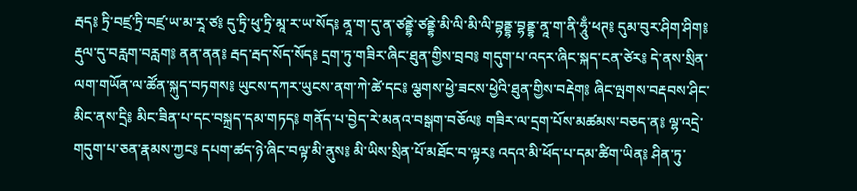རྦད༔ ཏྲི་བཛྲ་ཏྲི་བཛྲ་ཡ་མ་རཱ་ཙ༔ དུ་ཏྲི་ཕུ་ཏྲི་མཱ་ར་ཡ་སོད༔ ནཱ་ག་དུ་ན་ཙནྡྷེ་ཙནྡྷེ་མི་ལི་མི་ལི་བྷནྡྷ་བྷནྡྷ་ནཱ་ག་ནི་ཧཱུྃ་ཕཊ༔ དུམ་བུར་ཤིག་ཤིག༔ རྡུལ་དུ་བརླག་བརླག༔ ནན་ནན༔ རྦད་རྦད་སོད་སོད༔ དྲག་ཏུ་གཟིར་ཞིང་ཐུན་གྱིས་བྲབ༔ གདུག་པ་འདར་ཞིང་སྐད་ངན་ཙེར༔ དེ་ནས་སྲིན་ལག་གཡོན་ལ་ཚོན་སྐུད་བཏགས༔ ཡུངས་དཀར་ཡུངས་ནག་ཀེ་ཚེ་དང༔ ལྕགས་ཕྱེ་ཟངས་ཕྱེའི་ཐུན་གྱིས་བརྡེག༔ ཞིང་ལྤགས་བརྡབས་ཤིང་མིང་ནས་དྲི༔ མིང་ཟིན་པ་དང་བསྐྲད་དམ་གཏད༔ གནོད་པ་བྱེད་རེ་མནའ་བསྒག་བཅོལ༔ གཟིར་ལ་དྲག་པོས་མཚམས་བཅད་ན༔ ལྷ་འདྲེ་གདུག་པ་ཅན་རྣམས་ཀྱང༔ དཔག་ཚད་ཉེ་ཞིང་བལྟ་མི་ནུས༔ མི་ཡིས་སྲིན་པོ་མཐོང་བ་ལྟར༔ འདའ་མི་ཕོད་པ་དམ་ཚིག་ཡིན༔ ཤིན་ཏུ་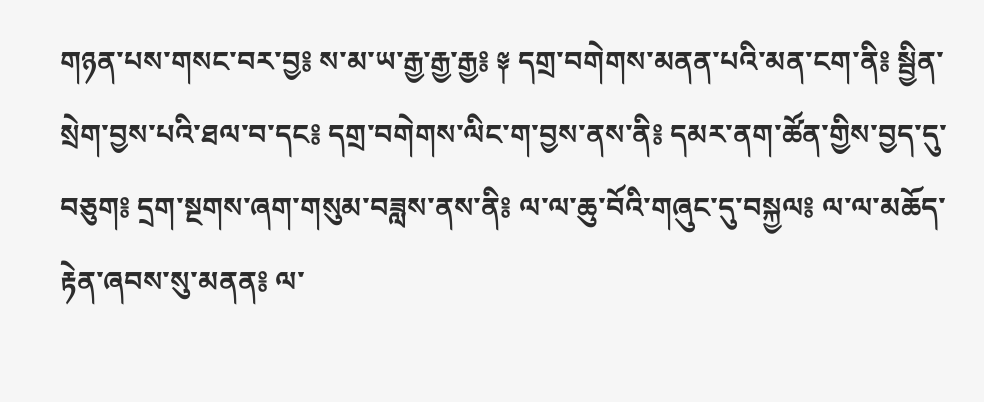གཉན་པས་གསང་བར་བྱ༔ ས་མ་ཡ་རྒྱ་རྒྱ་རྒྱ༔ ༈ དགྲ་བགེགས་མནན་པའི་མན་ངག་ནི༔ སྦྱིན་སྲེག་བྱས་པའི་ཐལ་བ་དང༔ དགྲ་བགེགས་ལིང་ག་བྱས་ནས་ནི༔ དམར་ནག་ཚོན་གྱིས་བྱད་དུ་བཅུག༔ དྲག་སྔགས་ཞག་གསུམ་བཟླས་ནས་ནི༔ ལ་ལ་ཆུ་བོའི་གཞུང་དུ་བསྐྱལ༔ ལ་ལ་མཆོད་རྟེན་ཞབས་སུ་མནན༔ ལ་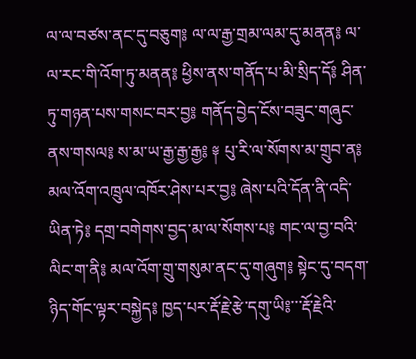ལ་ལ་བཙས་ནང་དུ་བཅུག༔ ལ་ལ་རྒྱ་གྲམ་ལམ་དུ་མནན༔ ལ་ལ་རང་གི་འོག་ཏུ་མནན༔ ཕྱིས་ནས་གནོད་པ་མི་སྲིད་དོ༔ ཤིན་ཏུ་གཉན་པས་གསང་བར་བྱ༔ གནོད་བྱེད་ངོས་བཟུང་གཞུང་ནས་གསལ༔ ས་མ་ཡ་རྒྱ་རྒྱ་རྒྱ༔ ༈ པུ་རི་ལ་སོགས་མ་གྲུབ་ན༔ མལ་འོག་འཁྲུལ་འཁོར་ཤེས་པར་བྱ༔ ཞེས་པའི་དོན་ནི་འདི་ཡིན་ཏེ༔ དགྲ་བགེགས་བྱད་མ་ལ་སོགས་པ༔ གང་ལ་བྱ་བའི་ལིང་ག་ནི༔ མལ་འོག་གྲུ་གསུམ་ནང་དུ་གཞུག༔ སྟེང་དུ་བདག་ཉིད་གོང་ལྟར་བསྐྱེད༔ ཁྱད་པར་རྡོ་རྗེ་རྩེ་དགུ་ཡི༔་་་རྡོ་རྗེའི་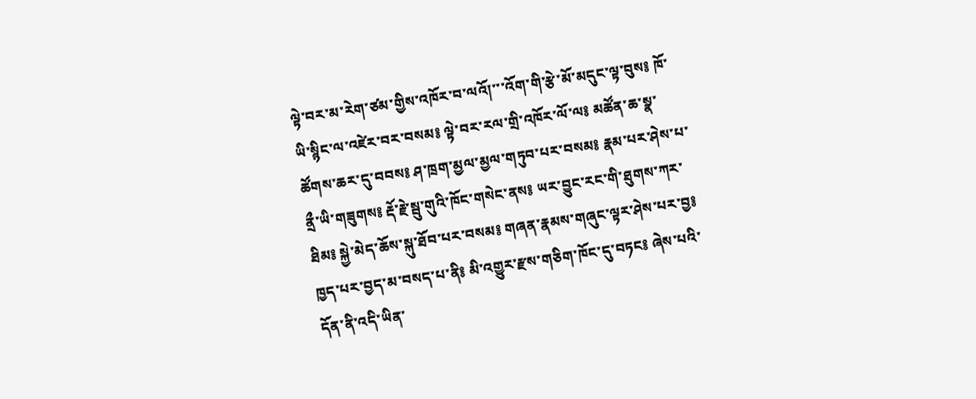ལྟེ་བར་མ་རེག་ཙམ་གྱིས་འཁོར་བ་ལའོ།་་་འོག་གི་རྩེ་མོ་མདུང་ལྟ་བུས༔ ཁོ་ཡི་སྙིང་ལ་འཛེར་བར་བསམ༔ ལྟེ་བར་རལ་གྲི་འཁོར་ལོ་ལ༔ མཚོན་ཆ་སྣ་ཚོགས་ཆར་དུ་བབས༔ ཤ་ཁྲག་མྱལ་མྱལ་གཏུབ་པར་བསམ༔ རྣམ་པར་ཤེས་པ་ནྲྀ་ཡི་གཟུགས༔ རྡོ་རྗེ་སྦུ་གུའི་ཁོང་གསེང་ནས༔ ཡར་བྱུང་རང་གི་ཐུགས་ཀར་ཐིམ༔ སྐྱེ་མེད་ཆོས་སྐུ་ཐོབ་པར་བསམ༔ གཞན་རྣམས་གཞུང་ལྟར་ཤེས་པར་བྱ༔ ཁྱད་པར་བྱད་མ་བསད་པ་ནི༔ མི་འགྱུར་རྫས་གཅིག་ཁོང་དུ་བཏང༔ ཞེས་པའི་དོན་ནི་འདི་ཡིན་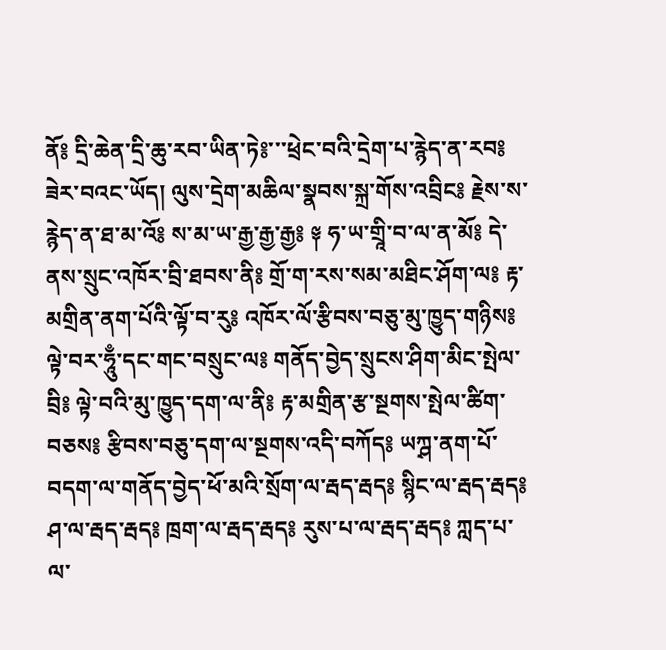ནོ༔ དྲི་ཆེན་དྲི་ཆུ་རབ་ཡིན་ཏེ༔་་་ཕྲེང་བའི་དྲེག་པ་རྙེད་ན་རབ༔ ཟེར་བའང་ཡོད། ལུས་དྲེག་མཆིལ་སྣབས་སྐྲ་གོས་འབྲིང༔ རྗེས་ས་རྙེད་ན་ཐ་མ་འོ༔ ས་མ་ཡ་རྒྱ་རྒྱ་རྒྱ༔ ༈ ཧ་ཡ་གྲཱི་བ་ལ་ན་མོ༔ དེ་ནས་སྲུང་འཁོར་བྲི་ཐབས་ནི༔ གྲོ་ག་རས་སམ་མཐིང་ཤོག་ལ༔ རྟ་མགྲིན་ནག་པོའི་ལྟོ་བ་རུ༔ འཁོར་ལོ་རྩིབས་བཅུ་མུ་ཁྱུད་གཉིས༔ ལྟེ་བར་ཧཱུྃ་དང་གང་བསྲུང་ལ༔ གནོད་བྱེད་སྲུངས་ཤིག་མིང་སྤེལ་བྲི༔ ལྟེ་བའི་མུ་ཁྱུད་དག་ལ་ནི༔ རྟ་མགྲིན་རྩ་སྔགས་སྤེལ་ཚིག་བཅས༔ རྩིབས་བཅུ་དག་ལ་སྔགས་འདི་བཀོད༔ ཡཀྴ་ནག་པོ་བདག་ལ་གནོད་བྱེད་ཕོ་མའི་སྲོག་ལ་རྦད་རྦད༔ སྙིང་ལ་རྦད་རྦད༔ ཤ་ལ་རྦད་རྦད༔ ཁྲག་ལ་རྦད་རྦད༔ རུས་པ་ལ་རྦད་རྦད༔ ཀླད་པ་ལ་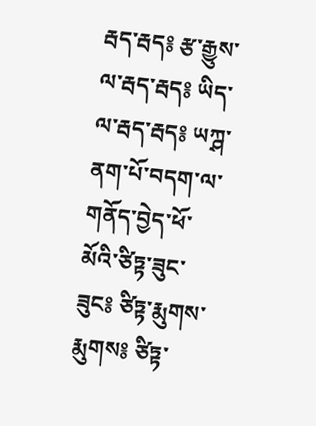རྦད་རྦད༔ རྩ་རྒྱུས་ལ་རྦད་རྦད༔ ཡིད་ལ་རྦད་རྦད༔ ཡཀྴ་ནག་པོ་བདག་ལ་གནོད་བྱེད་ཕོ་མོའི་ཙིཏྟ་ཟུང་ཟུང༔ ཙིཏྟ་རྨུགས་རྨུགས༔ ཙིཏྟ་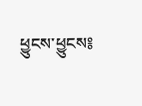ཕྱུངས་ཕྱུངས༔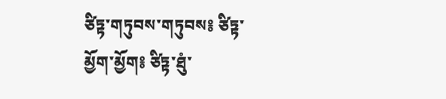ཙིཏྟ་གཏུབས་གཏུབས༔ ཙིཏྟ་མྱོག་མྱོག༔ ཙིཏྟ་ཐུཾ་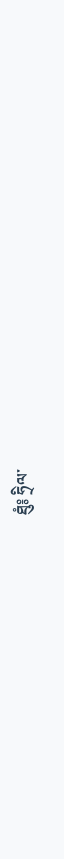ཐུཾ༔ ཧྲིལ་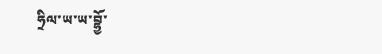ཧྲིལ་ཡ་ཡ་བྷྱོ་